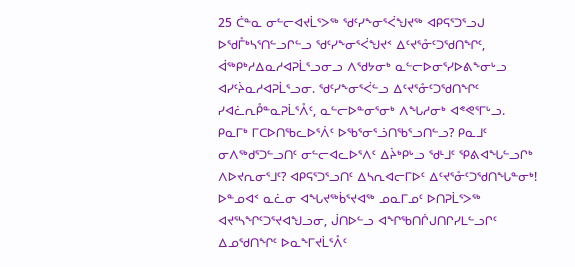25 ᑖᓐᓇ ᓂᓪᓕᐊᔪᒫᕐᐳᖅ ᖁᑦᓯᖕᓂᕐᐹᖑᔪᖅ ᐊᑭᕋᕐᑐᕐᓗᒍ ᐅᖁᒤᒃᓴᕐᑎᓪᓗᒋᓪᓗ ᖁᑦᓯᖕᓂᕐᐹᖑᔪᑉ ᐃᑦᔪᕐᓁᑦᑐᖁᑎᖏᑦ, ᐋᖅᑭᒃᓱᐃᓇᓱᐊᕈᒫᕐᓗᓂᓗ ᐱᖁᔭᓂᒃ ᓇᓪᓕᐅᓂᕐᓯᐅᕕᖕᓂᒡᓗ ᐊᓯᑦᔩᓇᓱᐊᕈᒫᕐᓗᓂ. ᖁᑦᓯᖕᓂᕐᐹᓪᓗ ᐃᑦᔪᕐᓁᑦᑐᖁᑎᖏᑦ ᓯᐊᓛᕆᑬᓐᓇᕈᒫᕐᐰᑦ, ᓇᓪᓕᐅᓐᓂᕐᓂᒃ ᐱᖓᓱᓂᒃ ᐊᕝᕙᕐᒥᒡᓗ.
ᑭᓇᒥᒃ ᒥᑕᐅᑎᖃᓚᐅᕐᐲᑦ ᐅᖃᕐᓂᕐᓘᑎᖃᕐᓗᑎᓪᓗ? ᑭᓇᒧᑦ ᓂᐱᖅᑯᕐᑐᓪᓗᑎᑦ ᓂᓪᓕᐊᓚᐅᕐᐱᑦ ᐃᔩᒃᑭᒡᓗ ᖁᒻᒧᑦ ᕿᕕᐊᖓᓪᓗᒋᒃ ᐱᐅᔪᕆᓂᕐᒧᑦ? ᐊᑭᕋᕐᑐᕐᓗᑎᑦ ᐃᓴᕆᐊᓕᒥᐅᑦ ᐃᑦᔪᕐᓁᑦᑐᖁᑎᖓᓐᓂᒃ!
ᐅᓐᓄᐊᑉ ᓇᓛᓂ ᐊᖓᔪᖅᑳᕐᔪᐊᖅ ᓄᓇᒥᓄᑦ ᐅᑎᕈᒫᕐᐳᖅ ᐊᔪᕐᓴᖏᑦᑐᕐᔪᐊᖑᓗᓂ, ᒎᑎᐅᓪᓗ ᐊᖏᖃᑎᒌᒍᑎᒋᓯᒪᓪᓗᒋᑦ ᐃᓄᖁᑎᖏᑦ ᐅᓇᖕᒥᔪᒫᕐᐰᑦ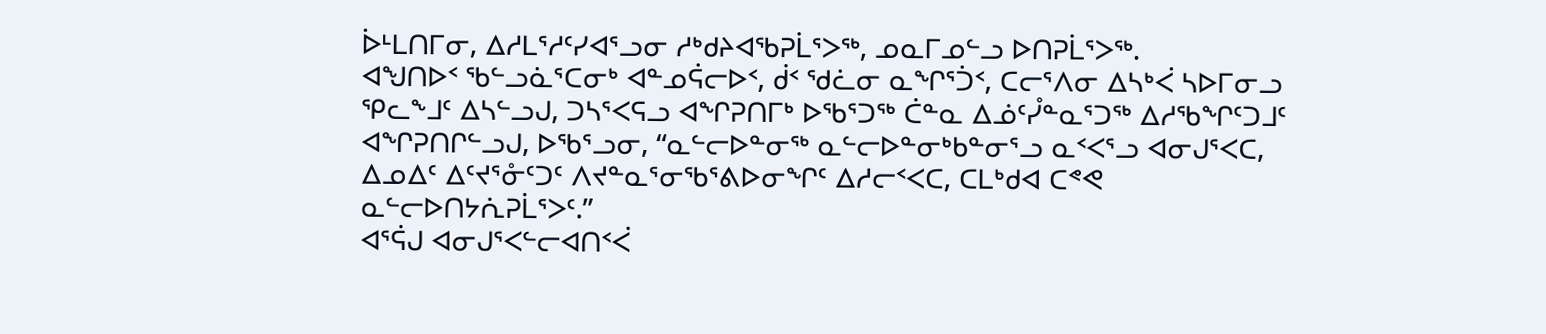ᐆᒻᒪᑎᒥᓂ, ᐃᓱᒪᕐᓱᑦᓯᐊᕐᓗᓂ ᓱᒃᑯᔨᐊᖃᕈᒫᕐᐳᖅ, ᓄᓇᒥᓄᓪᓗ ᐅᑎᕈᒫᕐᐳᖅ.
ᐊᖑᑎᐅᑉ ᖃᓪᓗᓈᕐᑕᓂᒃ ᐊᓐᓄᕌᓕᐅᑉ, ᑰᑉ ᖁᓛᓂ ᓇᖏᕐᑑᑉ, ᑕᓕᕐᐱᓂ ᐃᓴᒃᐹ ᓴᐅᒥᓂᓗ ᕿᓚᖕᒧᑦ ᐃᓴᓪᓗᒍ, ᑐᓴᕐᐸᕋᓗ ᐊᖏᕈᑎᒥᒃ ᐅᖃᕐᑐᖅ ᑖᓐᓇ ᐃᓅᑦᓮᓐᓇᕐᑐᖅ ᐃᓱᖃᖏᑦᑐᒧᑦ ᐊᖏᕈᑎᒋᓪᓗᒍ, ᐅᖃᕐᓗᓂ, “ᓇᓪᓕᐅᓐᓂᖅ ᓇᓪᓕᐅᓐᓂᒃᑲᓐᓂᕐᓗ ᓇᑉᐸᕐᓗ ᐊᓂᒍᕐᐸᑕ, ᐃᓄᐃᑦ ᐃᑦᔪᕐᓁᑦᑐᑦ ᐱᔪᓐᓇᕐᓂᖃᕐᕕᐅᓂᖏᑦ ᐃᓱᓕᑉᐸᑕ, ᑕᒪᒃᑯᐊ ᑕᕝᕙ ᓇᓪᓕᐅᑎᔭᕇᕈᒫᕐᐳᑦ.”
ᐊᕐᕌᒍ ᐊᓂᒍᕐᐸᓪᓕᐊᑎᑉᐹ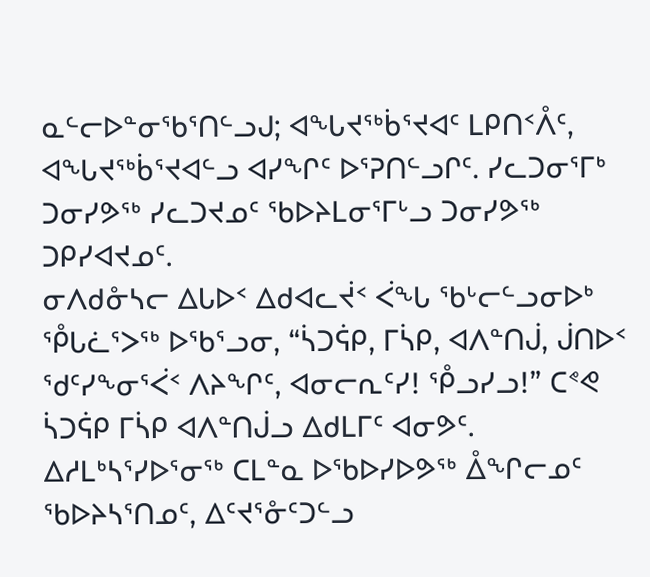ᓇᓪᓕᐅᓐᓂᖃᕐᑎᓪᓗᒍ; ᐊᖓᔪᖅᑳᕐᔪᐊᑦ ᒪᑭᑎᑉᐰᑦ, ᐊᖓᔪᖅᑳᕐᔪᐊᓪᓗ ᐊᓯᖏᑦ ᐅᕐᕈᑎᓪᓗᒋᑦ. ᓯᓚᑐᓂᕐᒥᒃ ᑐᓂᓯᕗᖅ ᓯᓚᑐᔪᓄᑦ ᖃᐅᔨᒪᓂᕐᒥᒡᓗ ᑐᓂᓯᕗᖅ ᑐᑭᓯᐊᔪᓄᑦ.
ᓂᐱᑯᓁᓴᓕ ᐃᒐᐅᑉ ᐃᑯᐊᓚᔫᑉ ᐹᖓ ᖃᒡᓕᓪᓗᓂᐅᒃ ᕾᒐᓛᕐᐳᖅ ᐅᖃᕐᓗᓂ, “ᓵᑐᕌᑭ, ᒥᓵᑭ, ᐊᐱᓐᑎᒎ, ᒎᑎᐅᑉ ᖁᑦᓯᖕᓂᕐᐹᑉ ᐱᔨᖏᑦ, ᐊᓂᓕᕆᑦᓯ! ᕾᓗᓯᓗ!” ᑕᕝᕙ ᓵᑐᕌᑭ ᒥᓵᑭ ᐊᐱᓐᑎᒎᓗ ᐃᑯᒪᒥᑦ ᐊᓂᕗᑦ.
ᐃᓱᒪᒃᓴᕐᓯᐅᕐᓂᖅ ᑕᒪᓐᓇ ᐅᖃᐅᓯᐅᕗᖅ ᐂᖏᓕᓄᑦ ᖃᐅᔨᓴᕐᑎᓄᑦ, ᐃᑦᔪᕐᓁᑦᑐᓪᓗ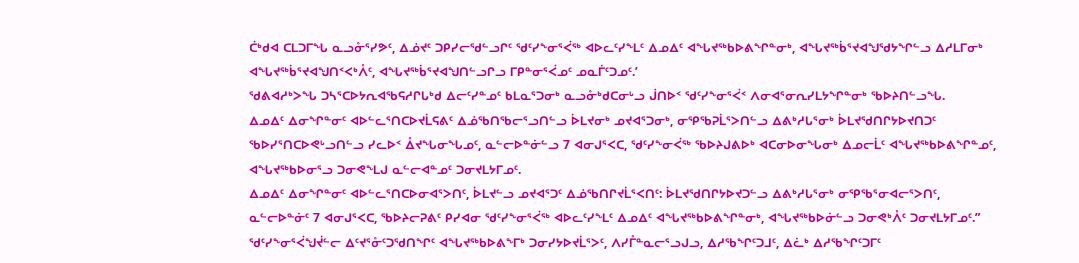ᑖᒃᑯᐊ ᑕᒪᑐᒥᖓ ᓇᓗᓁᕐᓯᕗᑦ, ᐃᓅᔪᑦ ᑐᑭᓯᓕᖁᓪᓗᒋᑦ ᖁᑦᓯᖕᓂᕐᐹᖅ ᐊᐅᓚᑦᓯᖕᒪᑦ ᐃᓄᐃᑦ ᐊᖓᔪᖅᑲᐅᕕᖏᓐᓂᒃ, ᐊᖓᔪᖅᑳᕐᔪᐊᖑᖁᔭᖏᓪᓗ ᐃᓱᒪᒥᓂᒃ ᐊᖓᔪᖅᑳᕐᔪᐊᖑᑎᑉᐸᒃᐰᑦ, ᐊᖓᔪᖅᑳᕐᔪᐊᖑᑎᓪᓗᒋᓗ ᒥᑭᓐᓂᕐᐹᓄᑦ ᓄᓇᒦᑦᑐᓄᑦ.’
ᖁᕕᐊᓱᒃᐳᖓ ᑐᓴᕐᑕᐅᔭᕆᐊᖃᕋᓱᒋᒐᒃᑯ ᐃᓕᑦᓯᓐᓄᑦ ᑲᒪᓇᕐᑐᓂᒃ ᓇᓗᓁᒃᑯᑕᓂᒡᓗ ᒎᑎᐅᑉ ᖁᑦᓯᖕᓂᕐᐹᑉ ᐱᓂᐊᕐᓂᕆᓯᒪᔭᖏᓐᓂᒃ ᖃᐅᔨᑎᓪᓗᖓ.
ᐃᓄᐃᑦ ᐃᓂᖏᓐᓂᑦ ᐊᐅᓪᓚᕐᑎᑕᐅᔪᒫᕋᕕᑦ ᐃᓅᖃᑎᖃᓕᕐᓗᑎᓪᓗ ᐆᒪᔪᓂᒃ ᓄᔪᐊᕐᑐᓂᒃ, ᓂᕿᖃᕈᒫᕐᐳᑎᓪᓗ ᐃᕕᒃᓱᒐᕐᓂᒃ ᐆᒪᔪᖁᑎᒋᔭᐅᔪᑎᑐᑦ ᖃᐅᓯᕐᑎᑕᐅᕙᒡᓗᑎᓪᓗ ᓯᓚᐅᑉ ᐂᔪᖓᓂᖓᓄᑦ, ᓇᓪᓕᐅᓐᓃᓪᓗ 7 ᐊᓂᒍᕐᐸᑕ, ᖁᑦᓯᖕᓂᐹᖅ ᖃᐅᔨᒍᕕᐅᒃ ᐊᑕᓂᐅᓂᖓᓂᒃ ᐃᓄᓕᒫᑦ ᐊᖓᔪᖅᑲᐅᕕᖏᓐᓄᑦ, ᐊᖓᔪᖅᑲᐅᓂᕐᓗ ᑐᓂᕙᖕᒪᒍ ᓇᓪᓕᐊᓐᓄᑦ ᑐᓂᔪᒪᔭᒥᓄᑦ.
ᐃᓄᐃᑦ ᐃᓂᖏᓐᓂᑦ ᐊᐅᓪᓚᕐᑎᑕᐅᓂᐊᕐᐳᑎᑦ, ᐆᒪᔪᓪᓗ ᓄᔪᐊᕐᑐᑦ ᐃᓅᖃᑎᒋᔪᒫᕐᐸᑎᑦ: ᐆᒪᔪᖁᑎᒋᔭᐅᔪᑐᓪᓗ ᐃᕕᒃᓱᒐᕐᓂᒃ ᓂᕿᖃᕐᓂᐊᓕᕐᐳᑎᑦ, ᓇᓪᓕᐅᓐᓃᑦ 7 ᐊᓂᒍᕐᐸᑕ, ᖃᐅᔨᓕᕈᕕᑦ ᑭᓯᐊᓂ ᖁᑦᓯᖕᓂᕐᐹᖅ ᐊᐅᓚᑦᓯᖕᒪᑦ ᐃᓄᐃᑦ ᐊᖓᔪᖅᑲᐅᕕᖏᓐᓂᒃ, ᐊᖓᔪᖅᑲᐅᓃᓪᓗ ᑐᓂᕙᒃᐰᑦ ᑐᓂᔪᒪᔭᒥᓄᑦ.”
ᖁᑦᓯᖕᓂᕐᐹᖑᔫᓪᓕ ᐃᑦᔪᕐᓁᑦᑐᖁᑎᖏᑦ ᐊᖓᔪᖅᑲᐅᕕᖕᒥᒃ ᑐᓂᓯᔭᐅᔪᒫᕐᐳᑦ, ᐱᓯᒤᓐᓇᓕᕐᓗᒍᓗ, ᐃᓱᖃᖏᑦᑐᒧᑦ, ᐃᓛᒃ ᐃᓱᖃᖏᑦᑐᒥᑦ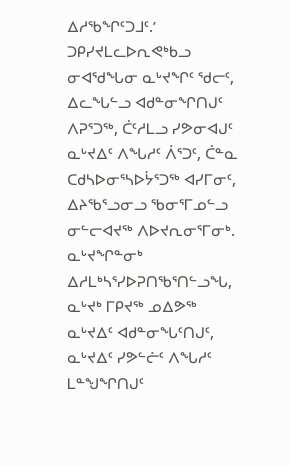ᐃᓱᖃᖏᑦᑐᒧᑦ.’
ᑐᑭᓯᔪᒪᓚᐅᕆᕙᒃᑲᓗ ᓂᐊᖁᖓᓂ ᓇᒡᔪᖏᑦ ᖁᓕᑦ, ᐃᓚᖓᓪᓗ ᐊᑯᓐᓂᖏᑎᒍᑦ ᐱᕈᕐᑐᖅ, ᑖᑦᓱᒪᓗ ᓯᕗᓂᐊᒍᑦ ᓇᒡᔪᐃᑦ ᐱᖓᓱᑦ ᐲᕐᑐᑦ, ᑖᓐᓇ ᑕᑯᓴᐅᓂᕐᓴᐅᔮᕐᑐᖅ ᐊᓯᒥᓂᑦ, ᐃᔨᖃᕐᓗᓂᓗ ᖃᓂᕐᒥᓄᓪᓗ ᓂᓪᓕᐊᔪᖅ ᐱᐅᔪᕆᓂᕐᒥᓂᒃ.
ᓇᒡᔪᖏᓐᓂᒃ ᐃᓱᒪᒃᓴᕐᓯᐅᕈᑎᖃᕐᑎᓪᓗᖓ, ᓇᒡᔪᒃ ᒥᑭᔪᖅ ᓄᐃᕗᖅ ᓇᒡᔪᐃᑦ ᐊᑯᓐᓂᖓᑦᑎᒍᑦ, ᓇᒡᔪᐃᑦ ᓯᕗᓪᓖᑦ ᐱᖓᓱᑦ ᒪᓐᖑᖏᑎᒍᑦ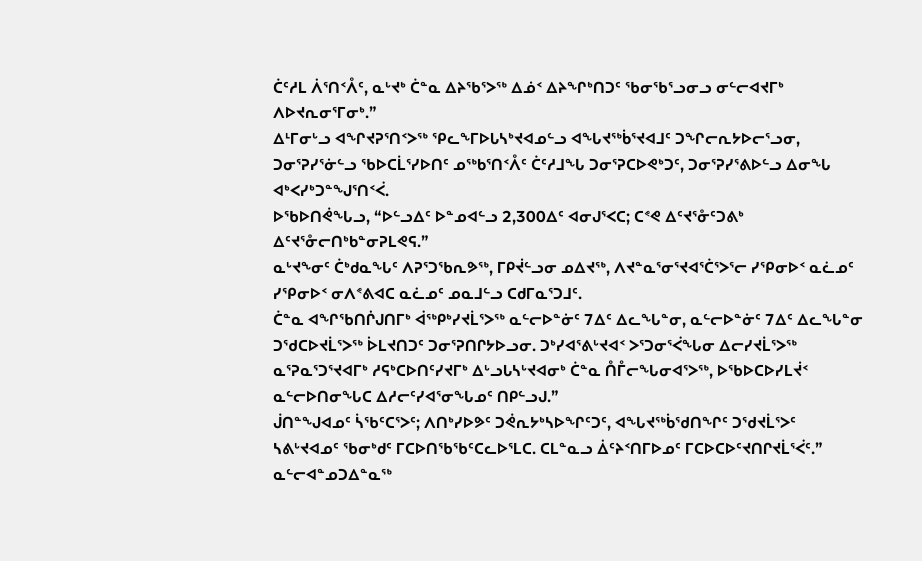ᑖᑦᓱᒪ ᐲᕐᑎᑉᐰᑦ, ᓇᒡᔪᒃ ᑖᓐᓇ ᐃᔨᖃᕐᐳᖅ ᐃᓅᑉ ᐃᔨᖏᒃᑎᑐᑦ ᖃᓂᖃᕐᓗᓂᓗ ᓂᓪᓕᐊᔪᒥᒃ ᐱᐅᔪᕆᓂᕐᒥᓂᒃ.”
ᐃᒻᒥᓂᒡᓗ ᐊᖏᔪᕈᕐᑎᑉᐳᖅ ᕿᓚᖕᒥᐅᒐᓴᒃᔪᐊᓄᓪᓗ ᐊᖓᔪᖅᑳᕐᔪᐊᒧᑦ ᑐᖏᓕᕆᔭᐅᓕᕐᓗᓂ, ᑐᓂᕐᕈᓯᕐᓃᓪᓗ ᖃᐅᑕᒫᕐᓯᐅᑎᑦ ᓄᖅᑲᕐᑎᑉᐰᑦ ᑖᑦᓱᒧᖓ ᑐᓂᕐᕈᑕᐅᕙᒃᑐᑦ, ᑐᓂᕐᕈᓯᕐᕕᐅᓪᓗ ᐃᓂᖓ ᐊᒃᐸᓯᒃᑐᓐᖑᕐᑎᑉᐹ.
ᐅᖃᐅᑎᕚᖓᓗ, “ᐅᓪᓗᐃᑦ ᐅᓐᓄᐊᓪᓗ 2,300ᐃᑦ ᐊᓂᒍᕐᐸᑕ; ᑕᕝᕙ ᐃᑦᔪᕐᓁᑦᑐᕕᒃ ᐃᑦᔪᕐᓁᓕᑎᒃᑲᓐᓂᕈᒪᕙᕋ.”
ᓇᒡᔪᖕᓂᑦ ᑖᒃᑯᓇᖓᑦ ᐱᕈᕐᑐᖃᕆᕗᖅ, ᒥᑭᔫᓪᓗᓂ ᓄᐃᔪᖅ, ᐱᔪᓐᓇᕐᓂᕐᔪᐊᕐᑖᕐᐳᕐᓕ ᓯᕿᓂᐅᑉ ᓇᓛᓄᑦ ᓯᕿᓂᐅᑉ ᓂᐱᕝᕕᐊᑕ ᓇᓛᓄᑦ ᓄᓇᒧᓪᓗ ᑕᑯᒥᓇᕐᑐᒧᑦ.
ᑖᓐᓇ ᐊᖏᖃᑎᒌᒍᑎᒥᒃ ᐋᖅᑭᒃᓯᔪᒫᕐᐳᖅ ᓇᓪᓕᐅᓐᓃᑦ 7ᐃᑦ ᐃᓚᖓᓐᓂ, ᓇᓪᓕᐅᓐᓃᑦ 7ᐃᑦ ᐃᓚᖓᓐᓂ ᑐᖁᑕᐅᔪᒫᕐᐳᖅ ᐆᒪᔪᑎᑐᑦ ᑐᓂᕐᕈᑎᒋᔭᐅᓗᓂ. ᑐᒃᓯᐊᕐᕕᒡᔪᐊᑉ ᐳᕐᑐᓂᕐᐹᖓᓂ ᐃᓕᓯᔪᒫᕐᐳᖅ ᓇᕐᕈᓇᕐᑐᕐᔪᐊᒥᒃ ᓱᕋᒃᑕᐅᑎᑦᓯᔪᒥᒃ ᐃᒡᓗᒐᓴᒡᔪᐊᓂᒃ ᑖᓐᓇ ᑍᒤᓕᖓᓂᐊᕐᐳᖅ, ᐅᖃᐅᑕᐅᓯᒪᔫᑉ ᓇᓪᓕᐅᑎᓂᖓᑕ ᐃᓱᓕᑦᓯᐊᕐᓂᖓᓄᑦ ᑎᑭᓪᓗᒍ.”
ᒎᑎᓐᖑᐊᓄᑦ ᓵᖃᑦᑕᕐᐳᑦ; ᐱᑎᒃᓯᐅᕗᑦ ᑐᕚᕆᔭᒃᓴᐅᖏᑦᑐᑦ, ᐊᖓᔪᖅᑳᖁᑎᖏᑦ ᑐᖁᔪᒫᕐᐳᑦ ᓴᕕᒡᔪᐊᓄᑦ ᖃᓂᒃᑯᑦ ᒥᑕᐅᑎᖃᖃᑦᑕᓚᐅᕐᒪᑕ. ᑕᒪᓐᓇᓗ ᐄᑦᔨᑉᑎᒥᐅᓄᑦ ᒥᑕᐅᑕᐅᑦᔪᑎᒋᔪᒫᕐᐹᑦ.”
ᓇᓪᓕᐊᓐᓄᑐᐃᓐᓇᖅ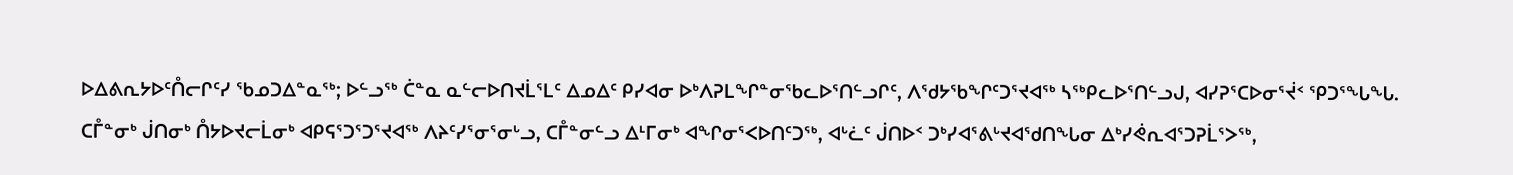ᐅᐃᕕᕆᔭᐅᑦᑍᓕᒋᑦᓯ ᖃᓄᑐᐃᓐᓇᖅ; ᐅᓪᓗᖅ ᑖᓐᓇ ᓇᓪᓕᐅᑎᔪᒫᕐᒪᑦ ᐃᓄᐃᑦ ᑭᓯᐊᓂ ᐅᒃᐱᕈᒪᖏᓐᓂᖃᓚᐅᕐᑎᓪᓗᒋᑦ, ᐱᖁᔭᖃᖏᑦᑐᕐᔪᐊᖅ ᓴᖅᑭᓚᐅᕐᑎᓪᓗᒍ, ᐊᓯᕈᕐᑕᐅᓂᕐᔫᑉ ᕿᑐᕐᖓᖓ.
ᑕᒤᓐᓂᒃ ᒎᑎᓂᒃ ᑍᔭᐅᔪᓕᒫᓂᒃ ᐊᑭᕋᕐᑐᕐᑐᕐᔪᐊᖅ ᐱᔨᑦᓯᕐᓂᕐᓂᒡᓗ, ᑕᒤᓐᓂᓪᓗ ᐃᒻᒥᓂᒃ ᐊᖏᓂᕐᐸᐅᑎᑦᑐᖅ, ᐊᒡᓛᑦ ᒎᑎᐅᑉ ᑐᒃᓯᐊᕐᕕᒡᔪᐊᖁᑎᖓᓂ ᐃᒃᓯᕚᕆᐊᕐᑐᕈᒫᕐᐳᖅ,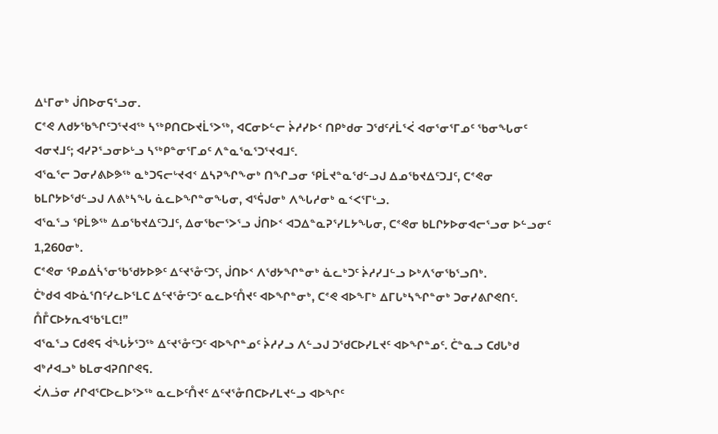ᐃᒻᒥᓂᒃ ᒎᑎᐅᓂᕋᕐᓗᓂ.
ᑕᕝᕙ ᐱᑯᔭᖃᖏᑦᑐᕐᔪᐊᖅ ᓴᖅᑭᑎᑕᐅᔪᒫᕐᐳᖅ, ᐊᑕᓂᐅᓪᓕ ᔩᓱᓯᐅᑉ ᑎᑭᒃᑯᓂ ᑐᖁᑦᓱᒫᕐᐹ ᐊᓂᕐᓂᕐᒥᓄᑦ ᖃᓂᖓᓂᑦ ᐊᓂᔪᒧᑦ; ᐊᓯᕈᕐᓗᓂᐅᒡᓗ ᓴᖅᑭᓐᓂᕐᒥᓄᑦ ᐱᓐᓇᕐᓇᕐᑐᕐᔪᐊᒧᑦ.
ᐊᕐᓇᕐᓕ ᑐᓂᓯᕕᐅᕗᖅ ᓇᒃᑐᕋᓕᒡᔪᐊᑉ ᐃᓴᕈᖏᖕᓂᒃ ᑎᖏᓗᓂ ᕿᒫᔪᓐᓇᖁᓪᓗᒍ ᐃᓄᖃᔪᐃᑦᑐᒧᑦ, ᑕᕝᕙᓂ ᑲᒪᒋᔭᐅᖁᓪᓗᒍ ᐱᕕᒃᓴᖓ ᓈᓚᐅᖏᓐᓂᖓᓂ, ᐊᕐᕌᒍᓂᒃ ᐱᖓᓱᓂᒃ ᓇᑉᐸᕐᒥᒡᓗ.
ᐊᕐᓇᕐᓗ ᕿᒫᕗᖅ ᐃᓄᖃᔪᐃᑦᑐᒧᑦ, ᐃᓂᖃᓕᕐᐳᕐᓗ ᒎᑎᐅᑉ ᐊᑐᐃᓐᓇᕈᕐᓯᒪᔭᖓᓂ, ᑕᕝᕙᓂ ᑲᒪᒋᔭᐅᓂᐊᓕᕐᓗᓂ ᐅᓪᓗᓂᑦ 1,260ᓂᒃ.
ᑕᕝᕙᓂ ᕿᓄᐃᓵᕐᓂᖃᖁᔭᐅᕗᑦ ᐃᑦᔪᕐᓁᑦᑐᑦ, ᒎᑎᐅᑉ ᐱᖁᔭᖏᓐᓂᒃ ᓈᓚᒃᑐᑦ ᔩᓱᓯᒧᓪᓗ ᐅᒃᐱᕐᓂᖃᕐᓗᑎᒃ.
ᑖᒃᑯᐊ ᐊᐅᓈᕐᑎᑦᓯᓚᐅᕐᒪᑕ ᐃᑦᔪᕐᓁᑦᑐᑦ ᓇᓚᐅᑦᑍᔪᑦ ᐊᐅᖏᓐᓂᒃ, ᑕᕝᕙ ᐊᐅᖕᒥᒃ ᐃᒥᒐᒃᓴᖏᓐᓂᒃ ᑐᓂᓯᕕᒋᕙᑎᑦ. ᑍᒤᑕᐅᔭᕆᐊᖃᕐᒪᑕ!”
ᐊᕐᓇᕐᓗ ᑕᑯᕙᕋ ᐋᖓᔮᕐᑐᖅ ᐃᑦᔪᕐᓁᑦᑐᑦ ᐊᐅᖏᓐᓄᑦ ᔩᓱᓯᓗ ᐱᓪᓗᒍ ᑐᖁᑕᐅᓯᒪᔪᑦ ᐊᐅᖏᓐᓄᑦ. ᑖᓐᓇᓗ ᑕᑯᒐᒃᑯ ᐊᒃᓱᐊᓗᒃ ᑲᒪᓂᐊᕈᑎᒋᕙᕋ.
ᐹᐱᓘᓂ ᓱᒋᐊᕐᑕᐅᓚᐅᕐᐳᖅ ᓇᓚᐅᑦᑍᔪᑦ ᐃᑦᔪᕐᓁᑎᑕᐅᓯᒪᔪᓪᓗ ᐊᐅᖏᑦ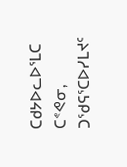ᑕᑯᔭᐅᓚᐅᕐᒪᑕ ᑕᕝᕙᓂ, ᑐᖁᕋᕐᑕᐅᓯᒪᔪᑦ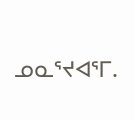ᓄᓇᕐᔪᐊᕐᒥ.